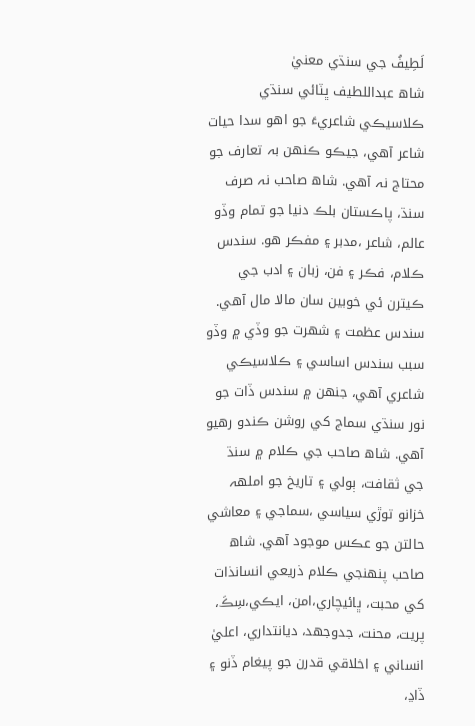لَطِيفُ جي سنڌي معنيٰ
شاھ عبداللطيف ڀٽائي سنڌي ڪلاسيڪي شاعريءَ جو اهو سدا حيات شاعر آهي، جيڪو ڪنھن بہ تعارف جو محتاج نہ آهي. شاھ صاحب نہ صرف سنڌ، پاڪستان بلڪ دنيا جو تمام وڏو عالم، شاعر ،مدبر ۽ مفڪر هو. سندس ڪلام، فڪر ۽ فن، زبان ۽ ادب جي ڪيترن ئي خوبين سان مالا مال آهي. سندس عظمت ۽ شھرت جو وڏي ۾ وڏو سبب سندس اساسي ۽ ڪلاسيڪي شاعري آهي، جنھن ۾ سندس ڏات جو نور سنڌي سماج کي روشن ڪندو رهيو آهي. شاھ صاحب جي ڪلام ۾ سنڌ جي ثقافت، ٻولي ۽ تاريخ جو املهہ خزانو توڙي سياسي ،سماجي ۽ معاشي حالتن جو عڪس موجود آهي. شاھ صاحب پنھنجي ڪلام ذريعي انسانذات کي محبت، ڀائيچاري،امن، ايڪي،سِڪَ، پريت، محنت، جدوجھد، ديانتداري، اعليٰ انساني ۽ اخلاقي قدرن جو پيغام ڏنو ۽ ڏاڍ،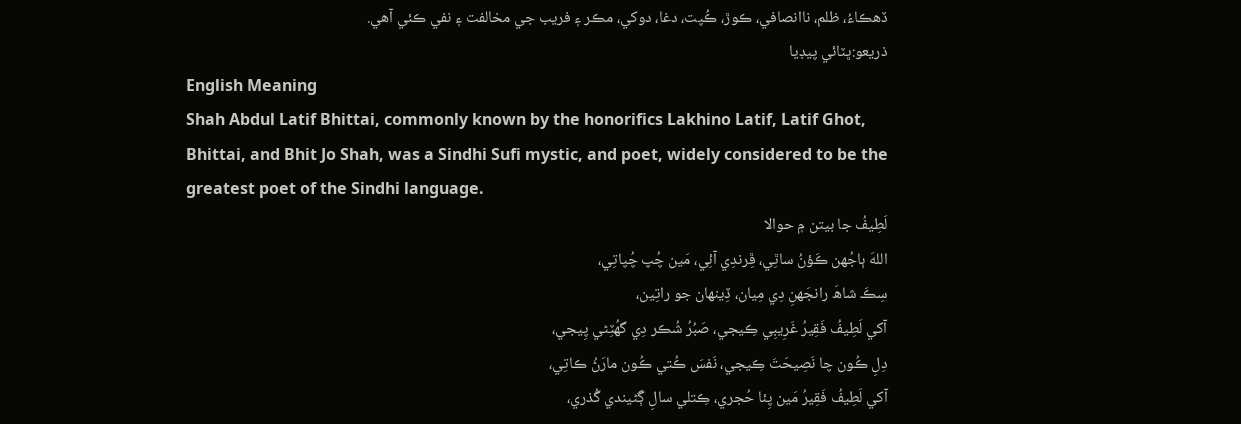ڏهڪاءُ، ظلم، ناانصافي، ڪوڙ، ڪُپت، دغا، دوکي، مڪر ۽ فريب جي مخالفت ۽ نفي ڪئي آهي.
ذريعو:ڀٽائي پيڊيا
English Meaning
Shah Abdul Latif Bhittai, commonly known by the honorifics Lakhino Latif, Latif Ghot, Bhittai, and Bhit Jo Shah, was a Sindhi Sufi mystic, and poet, widely considered to be the greatest poet of the Sindhi language.
لَطِيفُ جا بيتن ۾ حوالا
اللهَ ٻاجُهن ڪَؤنُ ساٿِي، ڦِرندِي آئِي، مَين چُپ چُپاتِي،
سِڪَ شاھَ رانجَهنِ دِي مِيان، ڏِينھان جو راتِين،
آکي لَطِيفُ فَقِيرُ غَرِيبِي ڪِيجي، صَبُرُ شُڪر دِي گهُٽِڻي پِيجي،
دِلِ ڪُون چا نَصِيحَتَ ڪِيجي، نَفسَ ڪُتي ڪُون مارَڻُ ڪاتِي،
آکي لَطِيفُ فَقِيرُ مَين پِئا حُجري، ڪِتلي سالِ ڳَڻيندي گُذري،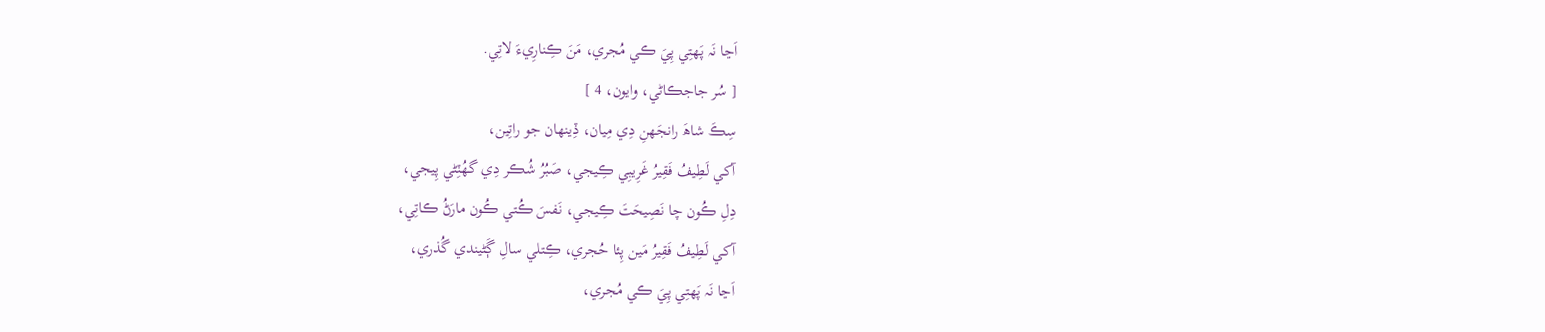اَڃا نَہ پَهتِي پِيَ ڪي مُجري، مَنَ ڪِنارِيءَ لاتِي.
[ سُر جاجڪاڻي، وايون، 4 ]
سِڪَ شاھَ رانجَهنِ دِي مِيان، ڏِينھان جو راتِين،
آکي لَطِيفُ فَقِيرُ غَرِيبِي ڪِيجي، صَبُرُ شُڪر دِي گهُٽِڻي پِيجي،
دِلِ ڪُون چا نَصِيحَتَ ڪِيجي، نَفسَ ڪُتي ڪُون مارَڻُ ڪاتِي،
آکي لَطِيفُ فَقِيرُ مَين پِئا حُجري، ڪِتلي سالِ ڳَڻيندي گُذري،
اَڃا نَہ پَهتِي پِيَ ڪي مُجري،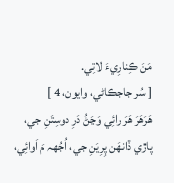مَنَ ڪِنارِيءَ لاتِي.
[ سُر جاجڪاڻي، وايون، 4 ]
ھَرَھَرَ ھَرَ رائِي وَڃَڻُ دَرِ دوسِتَنِ جي،
پاڙي ڏانھَن پِرِيَنِ جي، اُجُهہ مَ اَوائِي،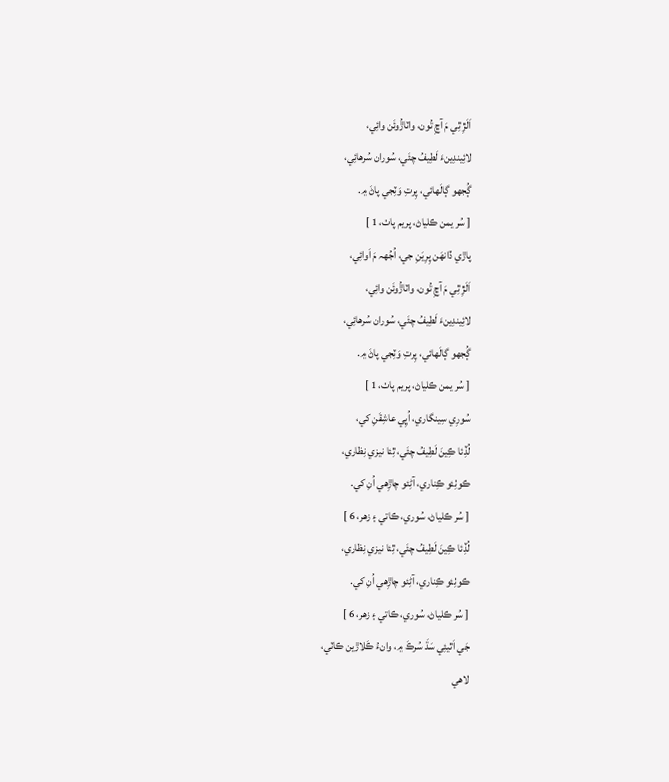اَلَڙِ ٿِي مَ آڇِ تُون، واٽاڙُوئَن وائِي،
لائِيندِينءَ لَطِيفُ چئَي، سُوران سُرھائِي،
ڳُجهو ڳالَهائي، پِرتِ وَٽِجي پاڻَ ۾.
[ سُر يمن ڪلياڻ، پريم پاٺ، 1 ]
پاڙي ڏانھَن پِرِيَنِ جي، اُجُهہ مَ اَوائِي،
اَلَڙِ ٿِي مَ آڇِ تُون، واٽاڙُوئَن وائِي،
لائِيندِينءَ لَطِيفُ چئَي، سُوران سُرھائِي،
ڳُجهو ڳالَهائي، پِرتِ وَٽِجي پاڻَ ۾.
[ سُر يمن ڪلياڻ، پريم پاٺ، 1 ]
سُورِي سِينگاري، اُڀِي عاشِقَنِ کي،
لُڏِئا ڪِينَ لَطِيفُ چئَي، ٿِئا نيزي نِظاري،
ڪوٺِئو ڪِناري، آڻِئو چاڙِھي اُنِ کي.
[ سُر ڪلياڻ، سُوري، ڪاتي ۽ زھر، 6 ]
لُڏِئا ڪِينَ لَطِيفُ چئَي، ٿِئا نيزي نِظاري،
ڪوٺِئو ڪِناري، آڻِئو چاڙِھي اُنِ کي.
[ سُر ڪلياڻ، سُوري، ڪاتي ۽ زھر، 6 ]
جَي اَٿيئِي سَڌَ سُرڪَ ۾، وانءُ ڪَلاڙين ڪاٽي،
لاھي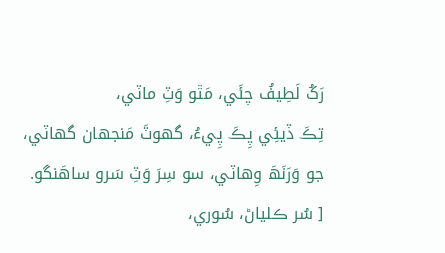رَکُ لَطِيفُ چئَي، مَٿو وَٽِ ماٽي،
تِڪَ ڏيئِي پِڪَ پِيءُ، گهوٽَ مَنجهان گهاٽي،
جو وَرَنَھَ وِھاٽي، سو سِرَ وَٽِ سَرو ساھَنگو.
[ سُر ڪلياڻ، سُوري،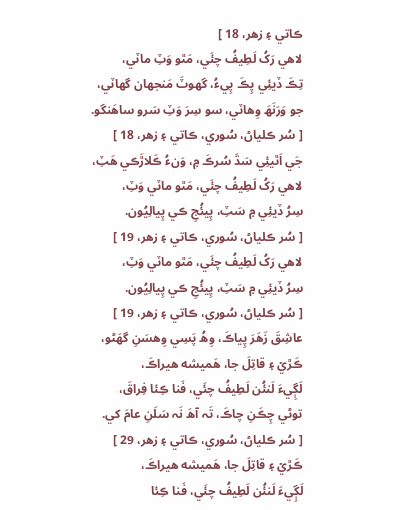ڪاتي ۽ زھر، 18 ]
لاھي رَکُ لَطِيفُ چئَي، مَٿو وَٽِ ماٽي،
تِڪَ ڏيئِي پِڪَ پِيءُ، گهوٽَ مَنجهان گهاٽي،
جو وَرَنَھَ وِھاٽي، سو سِرَ وَٽِ سَرو ساھَنگو.
[ سُر ڪلياڻ، سُوري، ڪاتي ۽ زھر، 18 ]
جَي اَٿيئِي سَڌَ سُرڪَ ۾، وَنءُ ڪَلاڙَڪي ھَٽِ،
لاھي رَکُ لَطِيفُ چئَي، مَٿو ماٽي وَٽِ،
سِرُ ڏيئِي ۾ سَٽِ، پِيئُجِ ڪي پِيالِيُون.
[ سُر ڪلياڻ، سُوري، ڪاتي ۽ زھر، 19 ]
لاھي رَکُ لَطِيفُ چئَي، مَٿو ماٽي وَٽِ،
سِرُ ڏيئِي ۾ سَٽِ، پِيئُجِ ڪي پِيالِيُون.
[ سُر ڪلياڻ، سُوري، ڪاتي ۽ زھر، 19 ]
عاشِقَ زَھَرَ پِياڪَ، وِھُ پَسِي وِھسَنِ گهَڻو،
ڪَڙيۡ ۽ قاتِلَ جا، ھَميشه ھيراڪَ،
لَڳِيءَ لَنئُن لَطِيفُ چئَي، فَنا ڪِئا فِراقَ،
توڻي چِڪَنِ چاڪَ، تَہ آھَ نَہ سَلَنِ عامَ کي.
[ سُر ڪلياڻ، سُوري، ڪاتي ۽ زھر، 29 ]
ڪَڙيۡ ۽ قاتِلَ جا، ھَميشه ھيراڪَ،
لَڳِيءَ لَنئُن لَطِيفُ چئَي، فَنا ڪِئا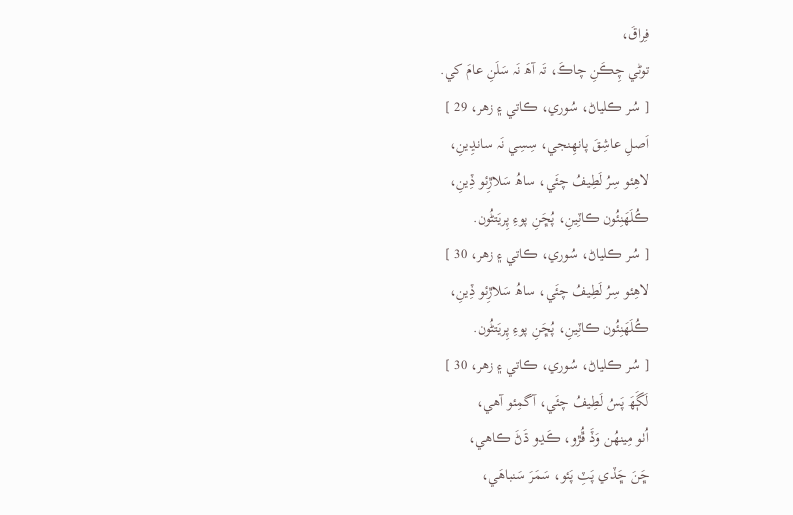فِراقَ،
توڻي چِڪَنِ چاڪَ، تَہ آھَ نَہ سَلَنِ عامَ کي.
[ سُر ڪلياڻ، سُوري، ڪاتي ۽ زھر، 29 ]
اَصلِ عاشِقَ پانھِنجي، سِسِي نَہ سانڍِينِ،
لاھِئو سِرُ لَطِيفُ چئَي، ساھُ سَلاڙِئو ڏِينِ،
ڪُلَھَنِئُون ڪاٽِينِ، پُڇَنِ پوءِ پِريَتڻُون.
[ سُر ڪلياڻ، سُوري، ڪاتي ۽ زھر، 30 ]
لاھِئو سِرُ لَطِيفُ چئَي، ساھُ سَلاڙِئو ڏِينِ،
ڪُلَھَنِئُون ڪاٽِينِ، پُڇَنِ پوءِ پِريَتڻُون.
[ سُر ڪلياڻ، سُوري، ڪاتي ۽ زھر، 30 ]
لَڳَھَ پَسُ لَطِيفُ چئَي، آگمِئو آھي،
اُٺو مِينھُن وَڏَ ڦُڙو، ڪَڍو ڌَڻَ ڪاھي،
ڇَنَ ڇَڏي پَٽِ پَئو، سَمَرَ سَنباھَي،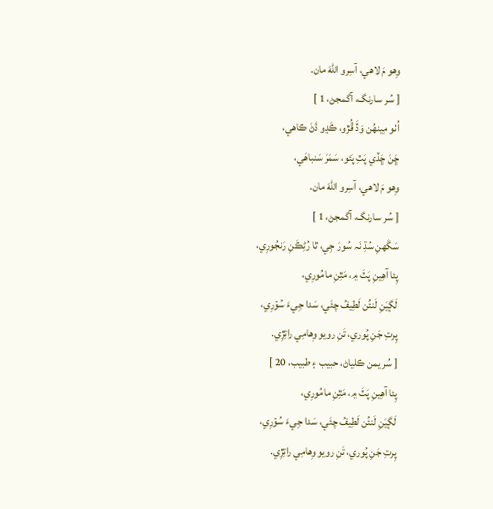وِھو مَ لاھي، آسِرو اللهَ مان.
[ سُر سارنگ، آگمجڻ، 1 ]
اُٺو مِينھُن وَڏَ ڦُڙو، ڪَڍو ڌَڻَ ڪاھي،
ڇَنَ ڇَڏي پَٽِ پَئو، سَمَرَ سَنباھَي،
وِھو مَ لاھي، آسِرو اللهَ مان.
[ سُر سارنگ، آگمجڻ، 1 ]
سَگَهنِ سُڌِ نَہ سُورَ جِي، ٿا رُڻِڪَنِ رَنجُورِي،
پِئا آھِينِ پَٽَ ۾، مَٿِنِ مامُورِي،
لَڳيَنِ لَنئُن لَطِيفُ چئَي، سَدا جِيءَ سُوۡرِي،
پِرتِ جَنِ پُوري، تَنِ رويو وِھامِي راتِڙِي.
[ سُر يمن ڪلياڻ، حبيب ۽ طبيب، 20 ]
پِئا آھِينِ پَٽَ ۾، مَٿِنِ مامُورِي،
لَڳيَنِ لَنئُن لَطِيفُ چئَي، سَدا جِيءَ سُوۡرِي،
پِرتِ جَنِ پُوري، تَنِ رويو وِھامِي راتِڙِي.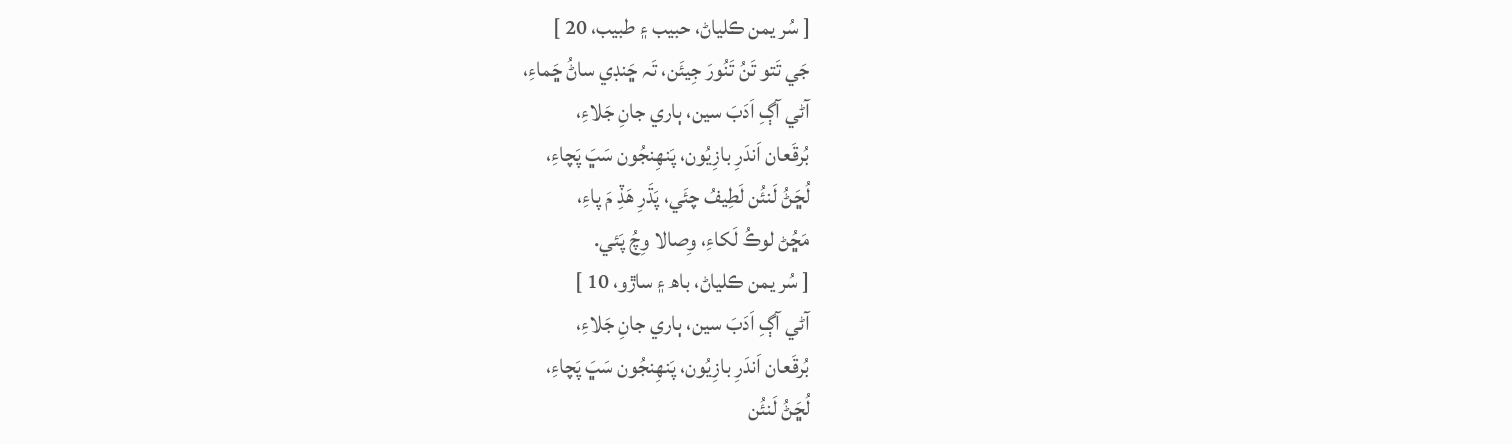[ سُر يمن ڪلياڻ، حبيب ۽ طبيب، 20 ]
جَي تَتو تَنُ تَنُورَ جِيئَن، تَہ ڇَنڊي ساڻُ ڇَماءِ،
آڻي آڳِ اَدَبَ سين، ٻاري جانِ جَلاءِ،
بُرقَعان اَندَرِ بازِيُون، پَنھِنجُون سَڀَ پَچاءِ،
لُڇَڻُ لَنئُن لَطِيفُ چئَي، پَڌَرِ ھَڏِ مَ پاءِ،
مَڇُڻ لوڪُ لَکاءِ، وِصالا وِچُ پَئي.
[ سُر يمن ڪلياڻ، باھ ۽ ساڙو، 10 ]
آڻي آڳِ اَدَبَ سين، ٻاري جانِ جَلاءِ،
بُرقَعان اَندَرِ بازِيُون، پَنھِنجُون سَڀَ پَچاءِ،
لُڇَڻُ لَنئُن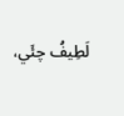لَطِيفُ چئَي،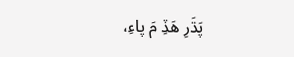پَڌَرِ ھَڏِ مَ پاءِ،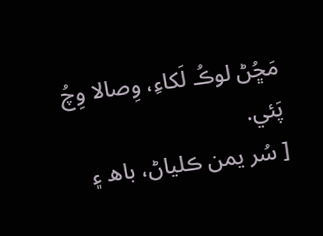مَڇُڻ لوڪُ لَکاءِ، وِصالا وِچُ پَئي.
[ سُر يمن ڪلياڻ، باھ ۽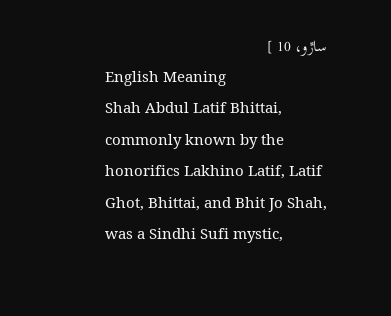ساڙو، 10 ]
English Meaning
Shah Abdul Latif Bhittai, commonly known by the honorifics Lakhino Latif, Latif Ghot, Bhittai, and Bhit Jo Shah, was a Sindhi Sufi mystic,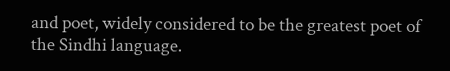and poet, widely considered to be the greatest poet of the Sindhi language.